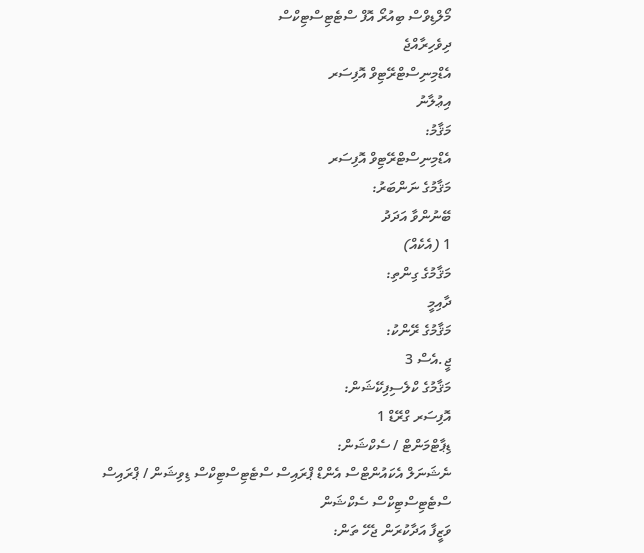މޯލްޑިވްސް ބިއުރޯ އޮފް ސްޓެޓިސްޓިކްސް
ދިވެހިރާއްޖެ
އެޑްމިނިސްޓްރޭޓިވް އޮފިސަރ
އިޢުލާނު
މަޤާމު:
އެޑްމިނިސްޓްރޭޓިވް އޮފިސަރ
މަޤާމުގެ ނަންބަރު:
ބޭނުންވާ އަދަދު
1 (އެކެއް)
މަޤާމުގެ ގިންތި:
ދާއިމީ
މަޤާމުގެ ރޭންކު:
ޖީ.އެސް 3
މަޤާމުގެ ކްލެސިފިކޭޝަން:
އޮފިސަރ ގްރޭޑް 1
ޑިޕާޓްމަންޓް / ސެކްޝަން:
ނެޝަނަލް އެކައުންޓްސް އެންޑް ޕްރައިސް ސްޓެޓިސްޓިކްސް ޑިވިޝަން / ޕްރައިސް ސްޓެޓިސްޓިކްސް ސެކްޝަން
ވަޒީފާ އަދާކުރަން ޖެހޭ ތަން: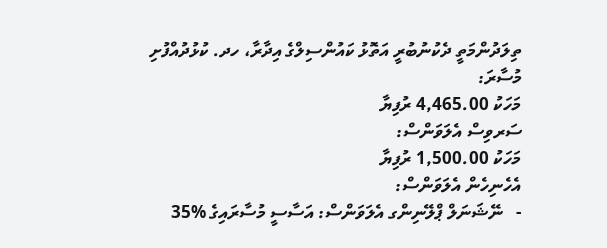ތިލަދުންމަތީ ދެކުނުބުރީ އަތޮޅު ކައުންސިލްގެ އިދާރާ، ހދ. ކުޅުދުއްފުށި
މުސާރަ:
މަހަކު 4,465.00 ރުފިޔާ
ސަރވިސް އެލަވަންސް:
މަހަކު 1,500.00 ރުފިޔާ
އެހެނިހެން އެލަވަންސް:
-   ނޭޝަނަލް ޕްލޭނިންގ އެލަވަންސް: އަސާސީ މުސާރައިގެ %35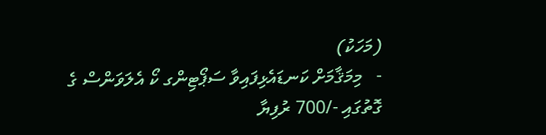(މަހަކު)
-   މިމަޤާމަށް ކަނޑައެޅިފައިވާ ސަޕޯޓިންގ ކޯ އެލަވަންސް ގެ ގޮތުގައި -/700 ރުފިޔާ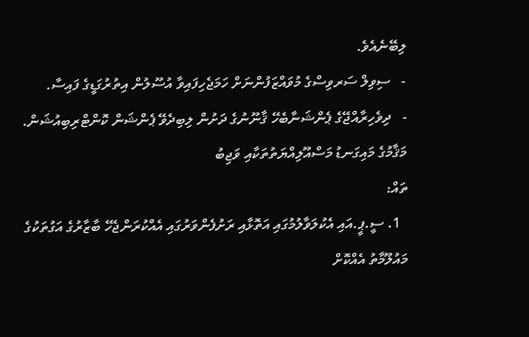ލިބޭނެއެވެ.
-   ސިވިލް ސަރވިސްގެ މުވައްޒަފުންނަށް ހަމަޖެހިފައިވާ އުސޫލުން އިތުރުގަޑީގެ ފައިސާ.
-   ދިވެހިރާއްޖޭގެ ޕެންޝަނާބެހޭ ޤާނޫނުގެ ދަށުން ލިބިދެވޭ ޕެންޝަން ކޮންޓްރިބިއުޝަން.
މަޤާމުގެ މައިގަނޑު މަސްއޫލިއްޔަތުތަކާއި ވަޖިބު
ތައް:
  1. ސީ.ޕީ.އައި އެކުލަވާލުމުގައި އަތޮޅާއި ރަށުފެންވަރުގައި އެއްކުރަންޖެހޭ ބާޒާރުގެ އަގުތަކުގެ މައުލޫމާތު އެއްކޮށް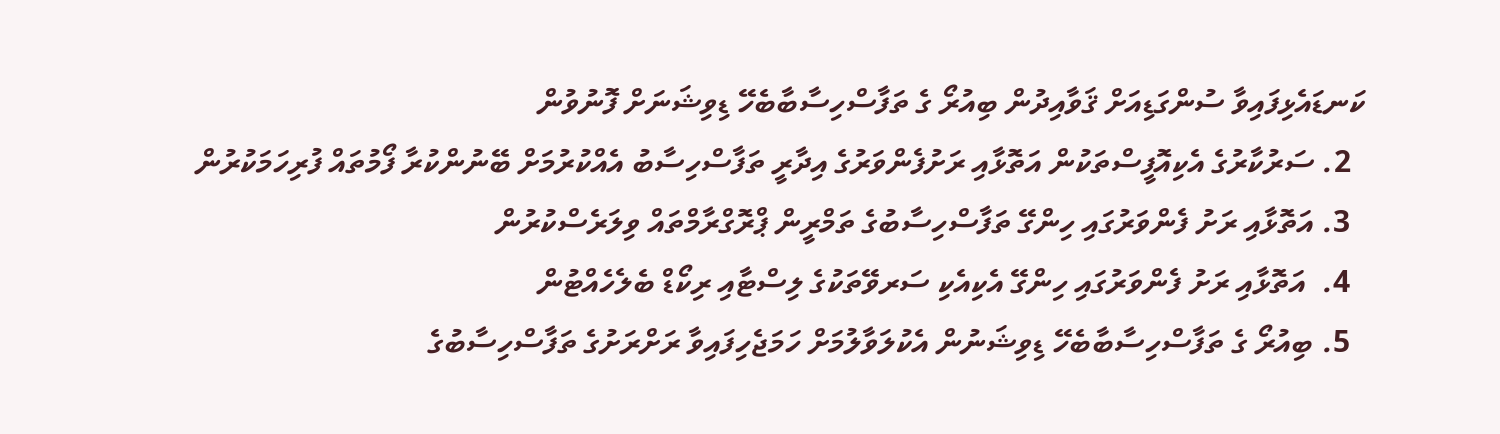ކަނޑައެޅިފައިވާ ސުންގަޑިއަށް ޤަވާއިދުން ބިއުރޯ ގެ ތަފާސްހިސާބާބެހޭ ޑިވިޝަނަށް ފޮނުވުން
  2. ސަރުކާރުގެ އެކިއޮފީސްތަކުން އަތޮޅާއި ރަށުފެންވަރުގެ އިދާރީ ތަފާސްހިސާބު އެއްކުރުމަށް ބޭނުންކުރާ ފޯމުތައް ފުރިހަމަކުރުން
  3. އަތޮޅާއި ރަށު ފެންވަރުގައި ހިންގޭ ތަފާސްހިސާބުގެ ތަމްރީން ޕްރޮގްރާމްތައް ވިލަރެސްކުރުން
  4.  އަތޮޅާއި ރަށު ފެންވަރުގައި ހިންގޭ އެކިއެކި ސަރވޭތަކުގެ ލިސްޓާއި ރިކޯޑް ބެލެހެއްޓުން
  5. ބިއުރޯ ގެ ތަފާސްހިސާބާބެހޭ ޑިވިޝަނުން އެކުލަވާލުމަށް ހަމަޖެހިފައިވާ ރަށްރަށުގެ ތަފާސްހިސާބުގެ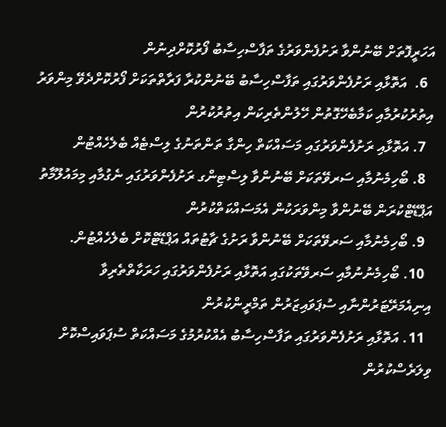އަހަރީފޮތަށް ބޭނުންވާ ރަށުފެންވަރުގެ ތަފާސްހިސާބު ފޯރުކޮށްދިނުން
  6.  އަތޮޅާއި ރަށުފެންވަރުގައި ތަފާސްހިސާބު ބޭނުންކުރާ ފަރާތްތަކަށް ފޯރުކޮށްދެވޭ މިންވަރު އިތުރުކުރުމާއި ކަމާބެހޭގޮތުން ހޭލުންތެރިކަން އިތުރުކުރުން
  7. އަތޮޅާއި ރަށުފެންވަރުގައި މަސައްކަތް ހިންގާ ތަންތަނުގެ ލިސްޓެއް ބެލެހެއްޓުން
  8. ބޯހިމެނުމާއި ސަރވޭތަކަށް ބޭނުންވާ ލިސްޓިންގ ރަށުފެންވަރުގައި ނެގުމާއި މިމައުލޫމާތު އަޕްޑޭޓްކުރަން ބޭނުންވާ މިންވަރަކުން އެމަސައްކަތްކުރުން
  9. ބޯހިމެނުމާއި ސަރވޭތަކަށް ބޭނުންވާ ރަށުގެ ޗާޓުތައް އަޕްޑޭޓްކޮށް ބެލެހެއްޓުން.
  10. ބޯހިމެނުނުމާއި ސަރވޭތަކުގައި އަތޮޅާއި ރަށުފެންވަރުގައި ހަރަކާތްތެރިވާ އިނިއެމަރޭޓަރުންނާއި ސުޕަވައިޒަރުން ތަމްރީންކުރުން
  11. އަތޮޅާއި ރަށުފެންވަރުގައި ތަފާސްހިސާބު އެއްކުރުމުގެ މަސައްކަތް ސުޕަވައިސްކޮށް ވިލަރެސްކުރުން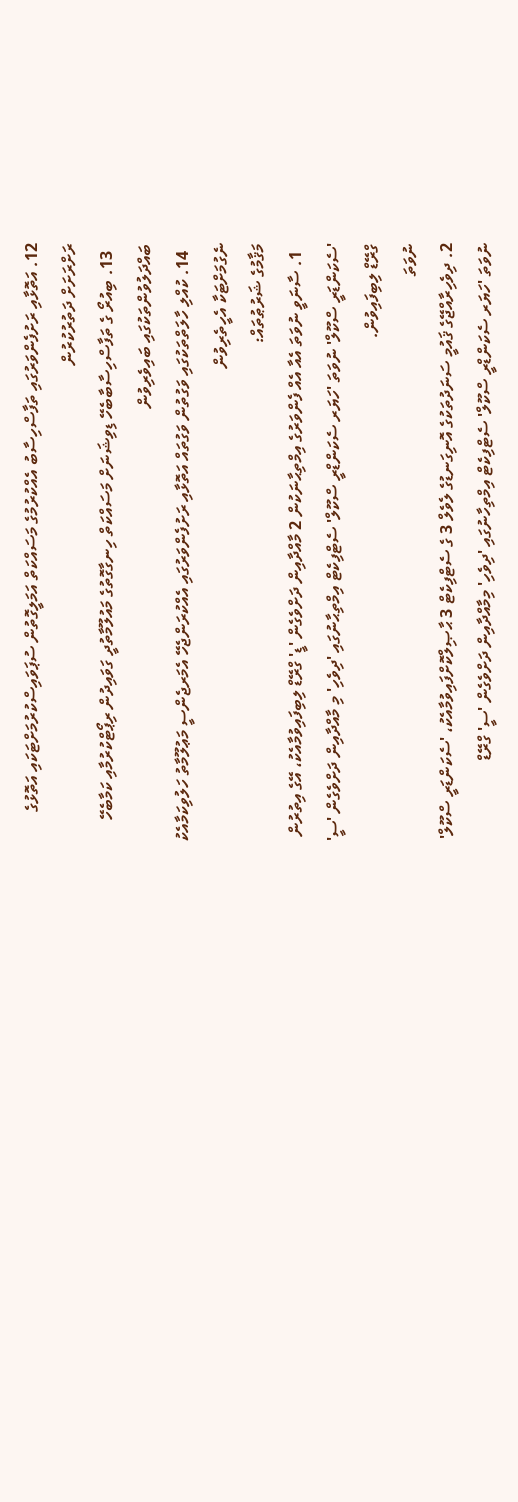12. އަތޮޅާއި ރަށުފެންވަރުގައި ތަފާސްހިސާބު އެއްކުރުމުގެ މަސައްކަތް އަމަލީގޮތުން ސުޕަވައިސްކުރުމަށްޓަކައި އަތޮޅުގެ ރަށްރަށަށް ދަތުރުކުރުން
  13. ބިއުރޯ ގެ ތަފާސްހިސާބާބެހޭ ޑިވިޝަނަށް މަސައްކަތް ހިނގާގޮތުގެ މައުލޫމާތުދީ ގަވައިދުން ރިޕޯޓްކުރުމާއި ކަމާބެހޭ ބައްދަލުވުންތަކުގައި ބައިވެރިވުން
  14. ކުއްލި ހާލަތްތަކުގައި ވަގުތުން ވަގުތައް އަތޮޅާއި ރަށުފެންވަރުގައި އެއްކުރަންޖެހޭ އެމަރޖެންސީ މަޢުލޫމާތު ހަލުވިކަމާއެކު ނެގުމަށްޓަކާ އެހީތެރިވުން
މަޤާމުގެ ޝަރުޠުތައް:
  1. ސާނަވީ ނުވަތަ އެއާ އެއް ފެންވަރުގެ އިމްތިޙާނަކުން 2 މާއްދާއިން ދަށްވެގެން 'ޑީ' ގްރޭޑް ލިބިފައިވުމާއެކު، އޭގެ އިތުރުން 'ސެކަންޑަރީ ސްކޫލް' ނުވަތަ 'ހަޔަރ ސެކަންޑްރީ ސްކޫލް' ސެޓްފިކެޓް އިމްތިޙާނުގައި 'ދިވެހި' މި މާއްދާއިން ދަށްވެގެން 'ސީ' ގްރޭޑް ލިބިފައިވުން.
ނުވަތަ
2. ދިވެހިރާއްޖޭގެ ޤައުމީ ސަނަދުތަކުގެ އޮނިގަނޑުގެ ލެވެލް 3 ގެ ސެޓްފިކެޓް 3 ޙާޞިލްކޮށްފައިވުމާއެކު، 'ސެކަންޑަރީ ސްކޫލް' ނުވަތަ 'ހަޔަރ ސެކަންޑްރީ ސްކޫލް' ސެޓްފިކެޓް އިމްތިހާނުގައި 'ދިވެހި' މިމާއްދާއިން ދަށްވެގެން 'ސީ' ގްރޭޑް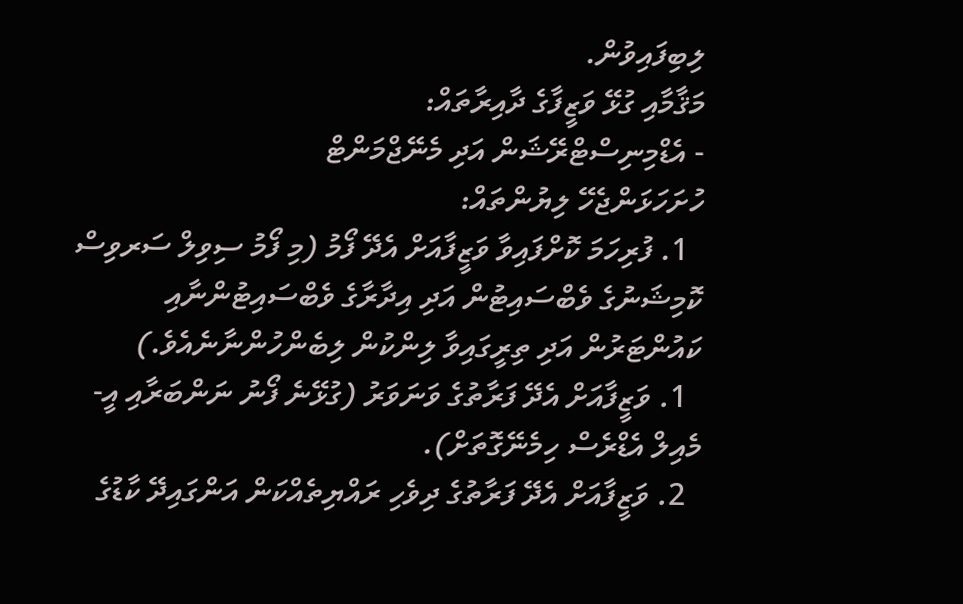ލިބިފައިވުން.
މަޤާމާއި ގުޅޭ ވަޒީފާގެ ދާއިރާތައް:
- އެޑްމިނިސްޓްރޭޝަން އަދި މެނޭޖްމަންޓް
ހުށަހަޅަންޖެހޭ ލިޔުންތައް:
  1. ފުރިހަމަ ކޮށްފައިވާ ވަޒީފާއަށް އެދޭ ފޯމު (މި ފޯމު ސިވިލް ސަރވިސް ކޮމިޝަނުގެ ވެބްސައިޓުން އަދި އިދާރާގެ ވެބްސައިޓުންނާއި ކައުންޓަރުން އަދި ތިރީގައިވާ ލިންކުން ލިބެންހުންނާނެއެވެ.)
  1. ވަޒީފާއަށް އެދޭ ފަރާތުގެ ވަނަވަރު (ގުޅޭނެ ފޯނު ނަންބަރާއި އީ-މެއިލް އެޑްރެސް ހިމެނޭގޮތަށް).
  2. ވަޒީފާއަށް އެދޭ ފަރާތުގެ ދިވެހި ރައްޔިތެއްކަން އަންގައިދޭ ކާޑުގެ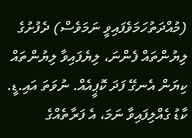(މުއްދަތުހަމަވެފައިވީ ނަމަވެސް) ދެފުށުގެ ލިޔުންތައް ފެންނަ، ލިޔެފައިވާ ލިޔުންތައް ކިޔަން އެނގޭ ފަދަ ކޮޕީއެއް. ނުވަތަ އައި.ޑީ. ކާޑު ގެއްލިފައިވާ ނަމަ، އެ ފަރާތެއްގެ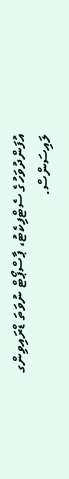އުފަންދުވަހުގެ ސެޓްފިކެޓު، ޕާސްޕޯޓް ނުވަތަ ޑްރައިވިންގ ލައިސަންސް.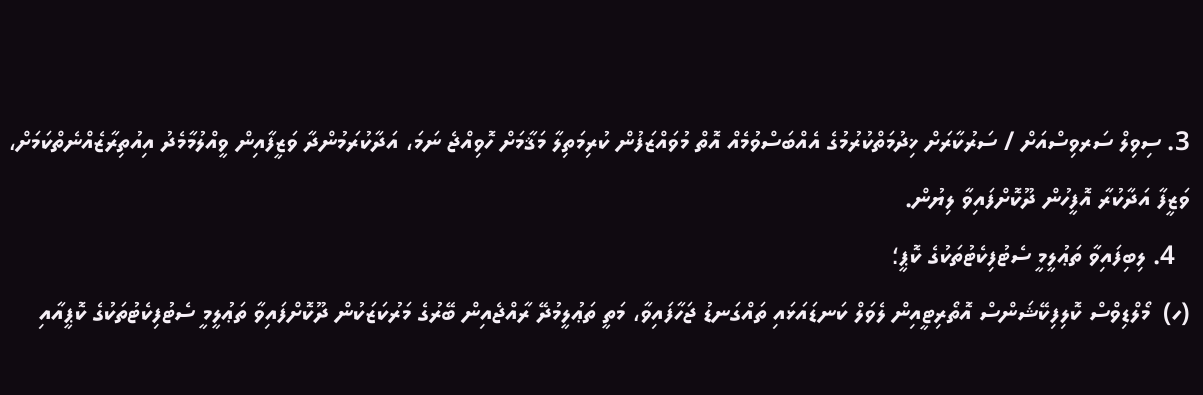3. ސިވިލް ސަރވިސްއަށް / ސަރުކާރަށް ޚިދުމަތްކުރުމުގެ އެއްބަސްވުމެއް އޮތް މުވައްޒަފުން ކުރިމަތިލާ މަޤާމަށް ހޮވިއްޖެ ނަމަ، އަދާކުރަމުންދާ ވަޒީފާއިން ވީއްލުމާމެދު އިއުތިރާޒެއްނެތްކަމަށް، ވަޒީފާ އަދާކުރާ އޮފީހުން ދޫކޮށްފައިވާ ލިޔުން.
  4. ލިބިފައިވާ ތަޢުލީމީ ސެޓުފިކެޓުތަކުގެ ކޮޕީ؛
(ހ)  މޯލްޑިވްސް ކޮލިފިކޭޝަންސް އޮތޯރިޓީއިން ލެވަލް ކަނޑައަޅައި ތައްގަނޑު ޖަހާފައިވާ، މަތީ ތަޢުލީމުދޭ ރާއްޖެއިން ބޭރުގެ މަރުކަޒަކުން ދޫކޮށްފައިވާ ތަޢުލީމީ ސެޓުފިކެޓުތަކުގެ ކޮޕީއާއި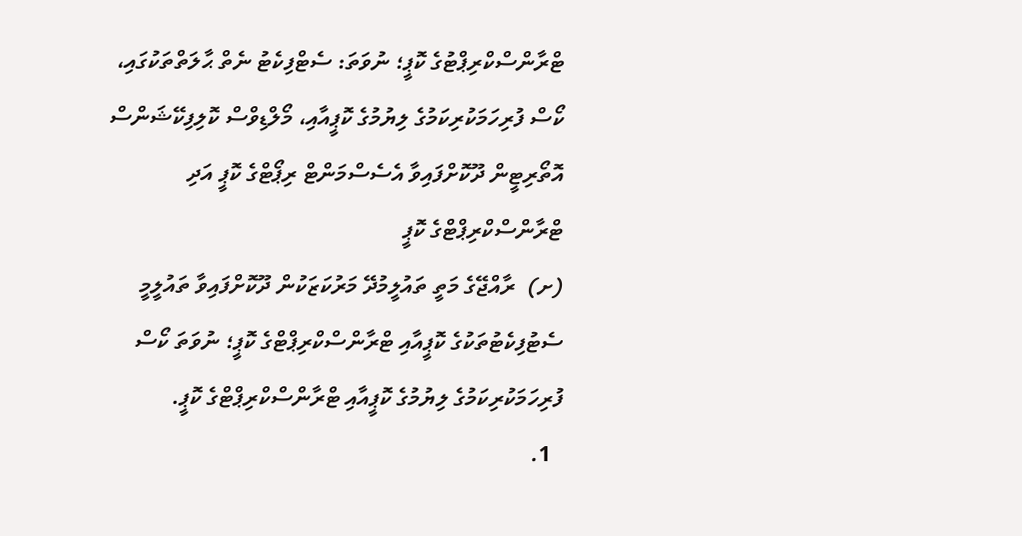ޓްރާންސްކްރިޕްޓުގެ ކޮޕީ؛ ނުވަތަ: ސެޓްފިކެޓު ނެތް ޙާލަތްތަކުގައި، ކޯސް ފުރިހަމަކުރިކަމުގެ ލިޔުމުގެ ކޮޕީއާއި، މޯލްޑިވްސް ކޮލިފިކޭޝަންސް އޮތޯރިޓީން ދޫކޮށްފައިވާ އެސެސްމަންޓް ރިޕޯޓްގެ ކޮޕީ އަދި ޓްރާންސްކްރިޕްޓްގެ ކޮޕީ
(ށ)  ރާއްޖޭގެ މަތީ ތައުލީމުދޭ މަރުކަޒަކުން ދޫކޮށްފައިވާ ތައުލީމީ ސެޓުފިކެޓުތަކުގެ ކޮޕީއާއި ޓްރާންސްކްރިޕްޓްގެ ކޮޕީ؛ ނުވަތަ ކޯސް ފުރިހަމަކުރިކަމުގެ ލިޔުމުގެ ކޮޕީއާއި ޓްރާންސްކްރިޕްޓްގެ ކޮޕީ.
  1.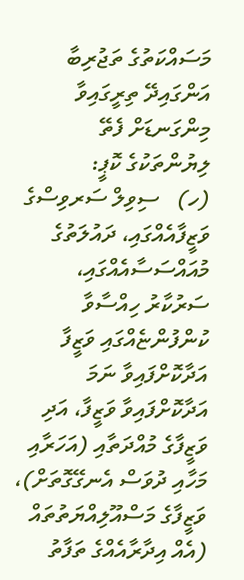މަސައްކަތުގެ ތަޖުރިބާ އަންގައިދޭ ތިރީގައިވާ މިންގަނޑަށް ފެތޭ ލިޔުންތަކުގެ ކޮޕީ:
(ހ)   ސިވިލް ސަރވިސްގެ ވަޒީފާއެއްގައި، ދައުލަތުގެ މުއައްސަސާއެއްގައި، ސަރުކާރު ހިއްސާވާ ކުންފުންޏެއްގައި ވަޒީފާ އަދާކޮށްފައިވާ ނަމަ އަދާކޮށްފައިވާ ވަޒީފާ، އަދި ވަޒީފާގެ މުއްދަތާއި (އަހަރާއި މަހާއި ދުވަސް އެނގޭގޮތަށް)، ވަޒީފާގެ މަސްއޫލިއްޔަތުތައް (އެއް އިދާރާއެއްގެ ތަފާތު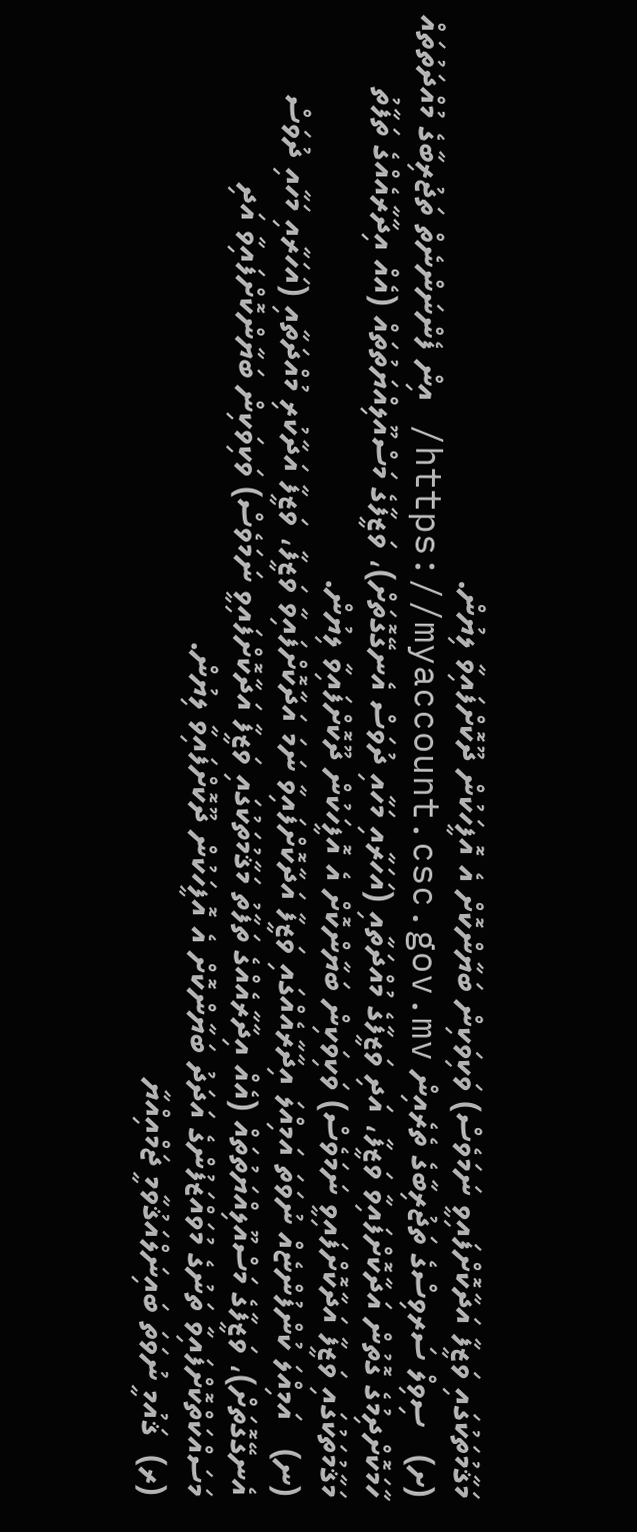މަޤާމުތަކުގައި ވަޒީފާ އަދާކޮށްފައިވީ ނަމަވެސް) ވަކިވަކިން ބަޔާންކޮށް އެ އޮފީހަކުން ދޫކޮށްފައިވާ ލިޔުން.
(ށ)   ސިވިލް ސަރވިސްގެ ތަޖުރިބާގެ ތެރެއިން https://myaccount.csc.gov.mv/ އިން ފެންނަންނެތް ތަޖުރިބާގެ މުއްދަތުތައް ހާމަކޮށްދިމުގެ ގޮތުން އަދާކޮށްފައިވާ ވަޒީފާ، އަދި ވަޒީފާގެ މުއްދަތާއި (އަހަރާއި މަހާއި ދުވަސް އެނގޭގޮތަށް)، ވަޒީފާގެ މަސްއޫލިއްޔަތުތައް (އެއް އިދާރާއެއްގެ ތަފާތު މަޤާމުތަކުގައި ވަޒީފާ އަދާކޮށްފައިވީ ނަމަވެސް) ވަކިވަކިން ބަޔާންކޮށް އެ އޮފީހަކުން ދޫކޮށްފައިވާ ލިޔުން.
(ނ)   އަމިއްލަ ކުންފުންޏެއް ނުވަތަ އަމިއްލަ އިދާރާއެއްގައި ވަޒީފާ އަދާކޮށްފައިވާ ނަމަ އަދާކޮށްފައިވާ ވަޒީފާ، ވަޒީފާ އަދާކުރި މުއްދަތާއި (އަހަރާއި މަހާއި ދުވަސް އެނގޭގޮތަށް)، ވަޒީފާގެ މަސްއޫލިއްޔަތުތައް (އެއް އިދާރާއެއްގެ ތަފާތު މަޤާމުތަކުގައި ވަޒީފާ އަދާކޮށްފައިވީ ނަމަވެސް) ވަކިވަކިން ބަޔާންކޮށްފައިވާ އަދި މަސައްކަތްކޮށްފައިވާ ތަނުގެ މުވައްޒަފުންގެ އަދަދު ބަޔާންކޮށް އެ އޮފީހަކުން ދޫކޮށްފައިވާ ލިޔުން.
(ރ)  ޤައުމީ ނުވަތަ ބައިނަލްއަޤުވާމީ ޖަމްއިއްޔާ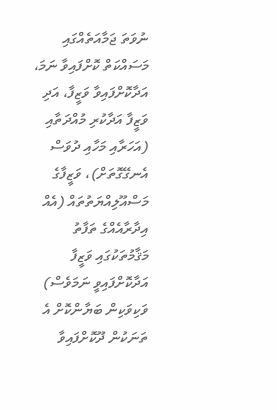ނުވަތަ ޖަމާއަތެއްގައި މަސައްކަތް ކޮށްފައިވާ ނަމަ، އަދާކޮށްފައިވާ ވަޒީފާ، އަދި ވަޒީފާ އަދާކުރި މުއްދަތާއި (އަހަރާއި މަހާއި ދުވަސް އެނގޭގޮތަށް)، ވަޒީފާގެ މަސްއޫލިއްޔަތުތައް (އެއް އިދާރާއެއްގެ ތަފާތު މަޤާމުތަކުގައި ވަޒީފާ އަދާކޮށްފައިވީ ނަމަވެސް) ވަކިވަކިން ބަޔާންކޮށް އެ ތަނަކުން ދޫކޮށްފައިވާ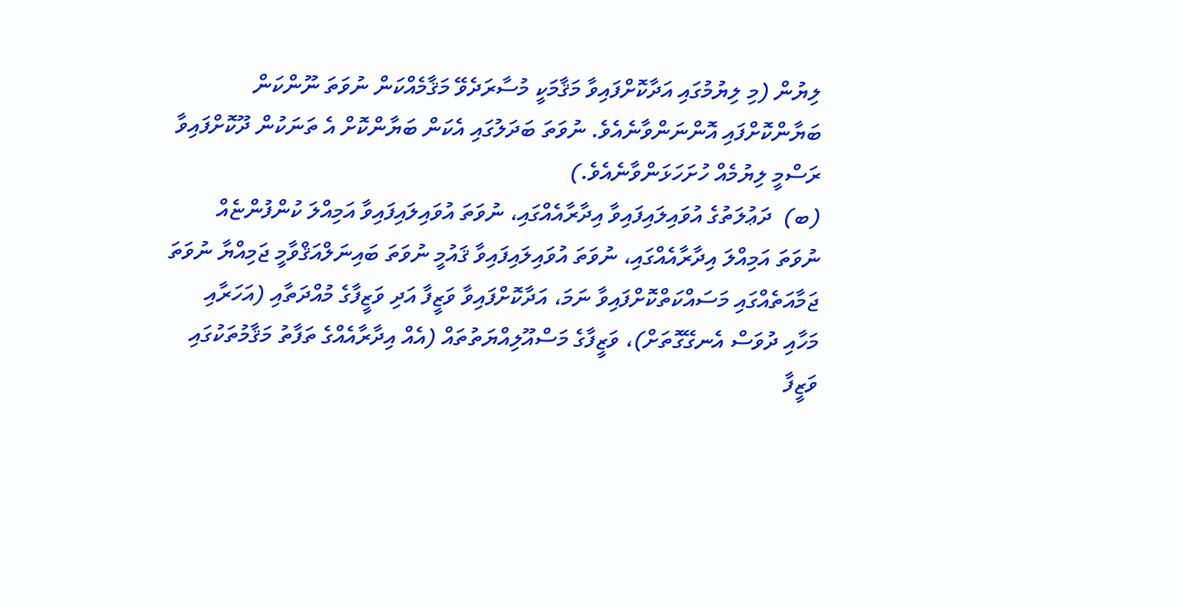ލިޔުން (މި ލިޔުމުގައި އަދާކޮށްފައިވާ މަޤާމަކީ މުސާރަދެވޭ މަޤާމެއްކަން ނުވަތަ ނޫންކަން ބަޔާންކޮށްފައި އޮންނަންވާނެއެވެ. ނުވަތަ ބަދަލުގައި އެކަން ބަޔާންކޮށް އެ ތަނަކުން ދޫކޮށްފައިވާ ރަސްމީ ލިޔުމެއް ހުށަހަޅަންވާނެއެވެ.)
(ބ)  ދަޢުލަތުގެ އުވައިލައިފައިވާ އިދާރާއެއްގައި، ނުވަތަ އުވައިލައިފައިވާ އަމިއްލަ ކުންފުންޏެއް ނުވަތަ އަމިއްލަ އިދާރާއެއްގައި، ނުވަތަ އުވައިލައިފައިވާ ޤައުމީ ނުވަތަ ބައިނަލްއަޤްވާމީ ޖަމިއްޔާ ނުވަތަ ޖަމާއަތެއްގައި މަސައްކަތްކޮށްފައިވާ ނަމަ، އަދާކޮށްފައިވާ ވަޒީފާ އަދި ވަޒީފާގެ މުއްދަތާއި (އަހަރާއި މަހާއި ދުވަސް އެނގޭގޮތަށް)، ވަޒީފާގެ މަސްއޫލިއްޔަތުތައް (އެއް އިދާރާއެއްގެ ތަފާތު މަޤާމުތަކުގައި ވަޒީފާ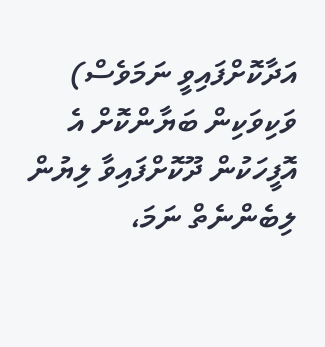އަދާކޮށްފައިވީ ނަމަވެސް) ވަކިވަކިން ބަޔާންކޮށް އެ އޮފީހަކުން ދޫކޮށްފައިވާ ލިޔުން ލިބެންނެތް ނަމަ،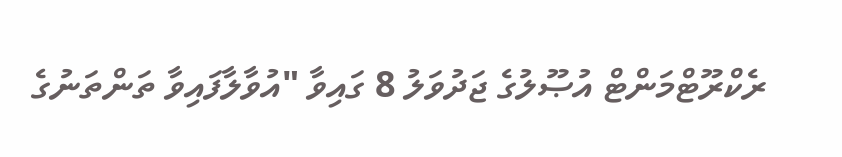ރެކްރޫޓްމަންޓް އުޞޫލުގެ ޖަދުވަލު 8 ގައިވާ "އުވާލާފައިވާ ތަންތަނުގެ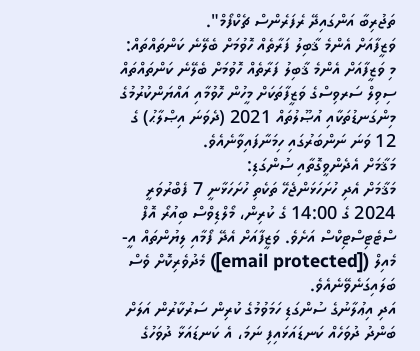ތަޖުރިބާ އަންގައިދޭ ރެފަރެންސް ޗެކްފޯމް".
ވަޒީފާއަށް އެންމެ ޤާބިލު ފަރާތެއް ހޮވުމަށް ބެލޭނެ ކަންތައްތައް:
މި ވަޒީފާއަށް އެންމެ ޤާބިލު ފަރާތެއް ހޮވުމަށް ބެލޭނެ ކަންތައްތައް ސިވިލް ސަރވިސްގެ ވަޒީފާތަކަށް މީހުން ހޮވުމާއި އައްޔަންކުރުމުގެ މިންގަނޑުތަކާއި އުޞޫލުތައް 2021 (ދެވަނަ އިޞްލާޙު) ގެ 12 ވަނަ ނަންބަރުގައި ހިމަނާފައިވާނެއެވެ.
މަޤާމަށް އެދެންވީގޮތާއި ސުންގަޑި:
މަޤާމަށް އެދި ހުށަހަޅަންޖެހޭ ތަކެތި ހުށަހަޅާނީ 7 ފެބްރުވަރީ 2024 ގެ 14:00 ގެ ކުރިން، މޯލްޑިވްސް ބިއުރޯ އޮފް ސްޓެޓިސްޓިކްސް އަށެވެ. ވަޒީފާއަށް އެދޭ ފޯމާއި ލިޔުންތައް އީ-މެއިލް ([email protected]) މެދުވެރިކޮށް ވެސް ބަލައިގަނެވޭނެއެވެ.
އަދި އިޢުލާނުގެ ސުންގަޑި ހަމަވުމުގެ ކުރިން ސަރުކާރުން އަލަށް ބަންދު ދުވަހެއް ކަނޑައަޅައިފި ނަމަ، އެ ކަނޑައަޅާ ދުވަހުގެ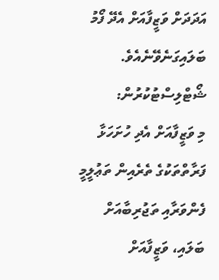އަދަދަށް ވަޒީފާއަށް އެދޭ ފޯމު ބަލައިގަނެވޭނެއެވެ.
ޝޯޓްލިސްޓުކުރުން:
މި ވަޒީފާއަށް އެދި ހުށަހަޅާ ފަރާތްތަކުގެ ތެރެއިން ތަޢުލީމީ ފެންވަރާއި ތަޖުރިބާއަށް ބަލައި، ވަޒީފާއަށް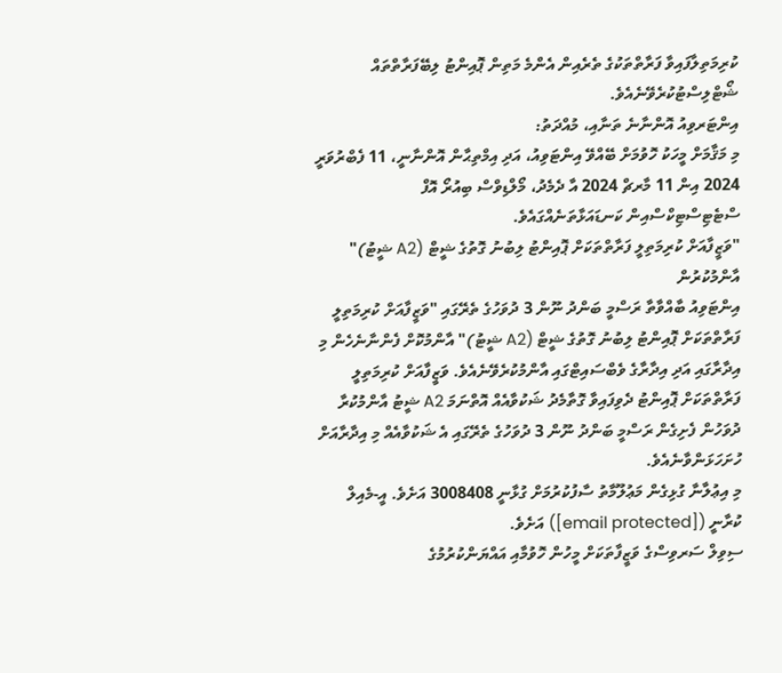ކުރިމަތިލާފައިވާ ފަރާތްތަކުގެ ތެރެއިން އެންމެ މަތިން ޕޮއިންޓު ލިބޭފަރާތްތައް ޝޯޓްލިސްޓުކުރެވޭނެއެވެ.
އިންޓަރވިއު އޮންނާނެ ތަނާއި، މުއްދަތު:
މި މަޤާމަށް މީހަކު ހޮވުމަށް ބޭއްވޭ އިންޓަވިއު، އަދި އިމްތިޙާން އޮންނާނީ، 11 ފެބްރުވަރީ 2024 އިން 11 މާރޗް 2024 އާ ދެމެދު، މޯލްޑިވްސް ބިއުރޯ އޮފް ސްޓެޓިސްޓިކްސްއިން ކަނޑައަޅާތަނެއްގައެވެ.
"ވަޒީފާއަށް ކުރިމަތިލީ ފަރާތްތަކަށް ޕޮއިންޓު ލިބުނު ގޮތުގެ ޝީޓް (A2 ޝީޓު)" އާންމުކުރުން
އިންޓަވިއު ބާއްވާތާ ރަސްމީ ބަންދު ނޫން 3 ދުވަހުގެ ތެރޭގައި "ވަޒީފާއަށް ކުރިމަތިލީ ފަރާތްތަކަށް ޕޮއިންޓު ލިބުނު ގޮތުގެ ޝީޓް (A2 ޝީޓު)" އާންމުކޮށް ފެންނާނެހެން މި އިދާރާގައި އަދި އިދާރާގެ ވެބްސައިޓްގައި އާންމުކުރެވޭނެއެވެ. ވަޒީފާއަށް ކުރިމަތިލީ ފަރާތްތަކަށް ޕޮއިންޓު ދެވިފައިވާ ގޮތާމެދު ޝަކުވާއެއް އޮތްނަމަ A2 ޝީޓު އާންމުކުރާ ދުވަހުން ފެށިގެން ރަސްމީ ބަންދު ނޫން 3 ދުވަހުގެ ތެރޭގައި އެ ޝަކުވާއެއް މި އިދާރާއަށް ހުށަހަޅަންވާނެއެވެ.
މި އިޢުލާނާ ގުޅިގެން މަޢުލޫމާތު ސާފުކުރުމަށް ގުޅާނީ 3008408 އަށެވެ. އީ-މެއިލް ކުރާނީ ([email protected]) އަށެވެ.
ސިވިލް ސަރވިސްގެ ވަޒީފާތަކަށް މީހުން ހޮވުމާއި އައްޔަންކުރުމުގެ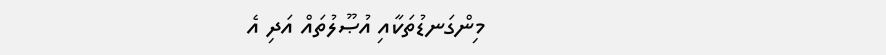މިންގަނޑުތަކާއި އުޞޫލުތައް އަދި އެ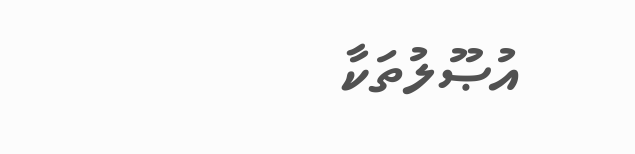އުޞޫލުތަކާ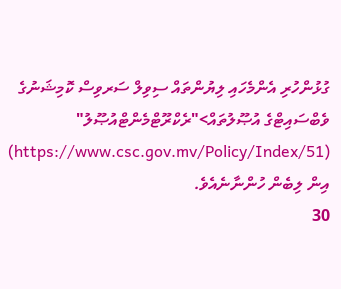ގުޅުންހުރި އެންމެހައި ލިޔުންތައް ސިވިލް ސަރވިސް ކޮމިޝަނުގެ ވެބްސައިޓްގެ އުޞޫލުތައް>"ރެކްރޫޓްމެންޓްއުޞޫލު" (https://www.csc.gov.mv/Policy/Index/51) އިން ލިބެން ހުންނާނެއެވެ.
30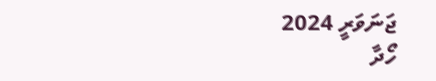ޖަނަވަރީ 2024
ހޯދާ